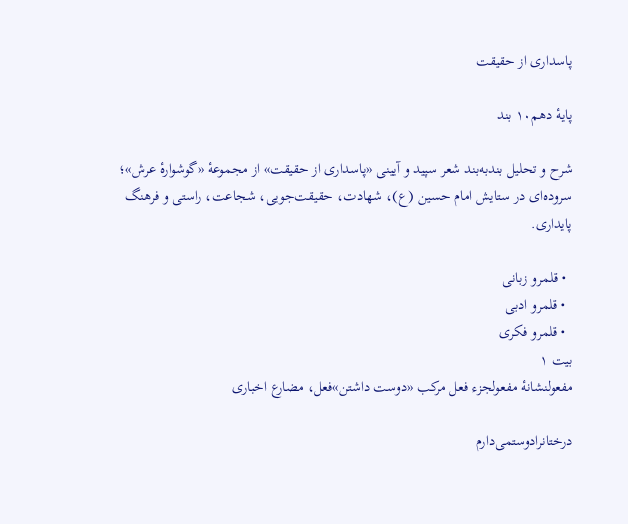پاسداری از حقیقت

پایهٔ دهم۱۰ بند

شرح و تحلیل بندبه‌بند شعر سپید و آیینی «پاسداری از حقیقت» از مجموعهٔ «گوشوارهٔ عرش»؛ سروده‌ای در ستایش امام حسین (ع)، شهادت، حقیقت‌جویی، شجاعت، راستی و فرهنگ پایداری.

  • قلمرو زبانی
  • قلمرو ادبی
  • قلمرو فکری
بیت ۱
مفعولنشانهٔ مفعولجزء فعل مرکب «دوست داشتن»فعل، مضارع اخباری

درختانرادوستمی‌دارم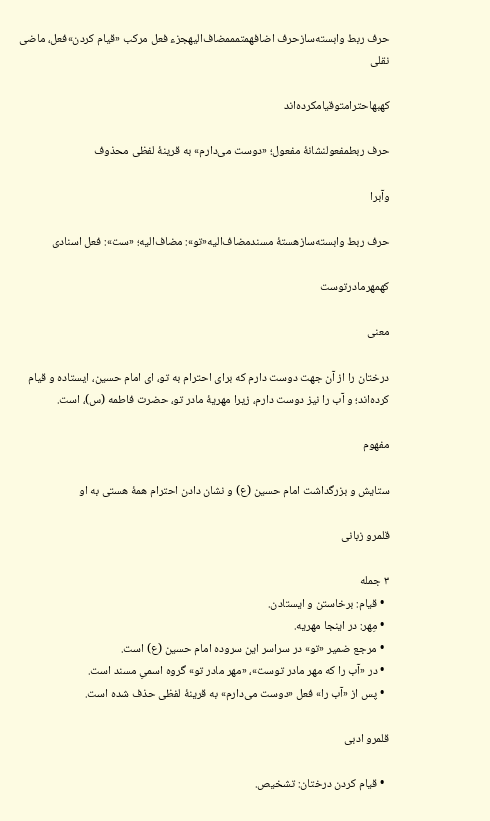حرف ربط وابسته‌سازحرف اضافهمتمممضاف‌الیهجزء فعل مرکب «قیام کردن»فعل، ماضی نقلی

کهبهاحترامتوقیامکرده‌اند

حرف ربطمفعولنشانهٔ مفعول؛ «دوست می‌دارم» به قرینهٔ لفظی محذوف

وآبرا

حرف ربط وابسته‌سازهستهٔ مسندمضاف‌الیه«تو»: مضاف‌الیه؛ «ست»: فعل اسنادی

کهمهرمادرتوست

معنی

درختان را از آن جهت دوست دارم که برای احترام به تو، ای امام حسین، ایستاده و قیام کرده‌اند؛ و آب را نیز دوست دارم، زیرا مهریهٔ مادر تو، حضرت فاطمه (س)، است.

مفهوم

ستایش و بزرگداشت امام حسین (ع) و نشان دادن احترام همهٔ هستی به او

قلمرو زبانی

۳ جمله
  • قیام: برخاستن و ایستادن.
  • مِهر: در اینجا مهریه.
  • مرجع ضمیر «تو» در سراسر این سروده امام حسین (ع) است.
  • در «آب را که مهر مادر توست»، «مهر مادر تو» گروه اسمیِ مسند است.
  • پس از «آب را» فعل «دوست می‌دارم» به قرینهٔ لفظی حذف شده است.

قلمرو ادبی

  • قیام کردن درختان: تشخیص.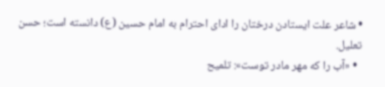• شاعر علت ایستادن درختان را ادای احترام به امام حسین (ع) دانسته است؛ حسن تعلیل.
  • «آب را که مهر مادر توست»: تلمیح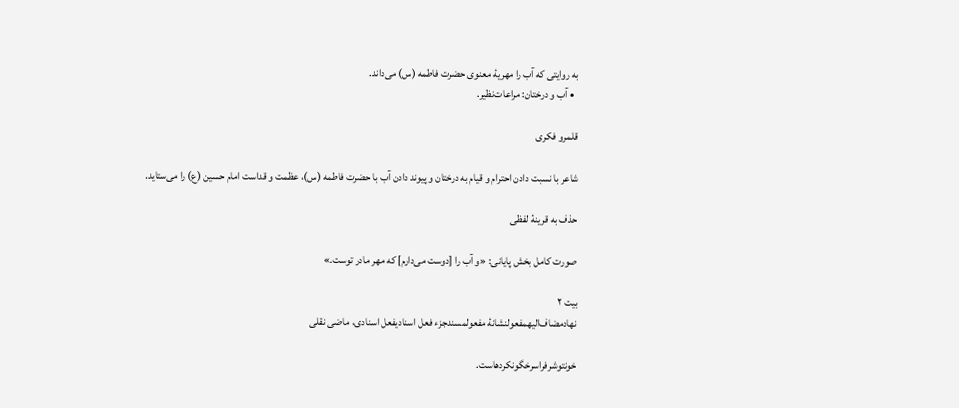به روایتی که آب را مهریهٔ معنوی حضرت فاطمه (س) می‌داند.
  • آب و درختان: مراعات‌نظیر.

قلمرو فکری

شاعر با نسبت دادن احترام و قیام به درختان و پیوند دادن آب با حضرت فاطمه (س)، عظمت و قداست امام حسین (ع) را می‌ستاید.

حذف به قرینهٔ لفظی

صورت کامل بخش پایانی: «و آب را [دوست می‌دارم] که مهر مادر توست.»

بیت ۲
نهادمضاف‌الیهمفعولنشانهٔ مفعولمسندجزء فعل اسنادیفعل اسنادی، ماضی نقلی

خونتوشرفراسرخگونکردهاست.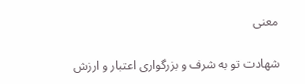معنی

شهادت تو به شرف و بزرگواری اعتبار و ارزش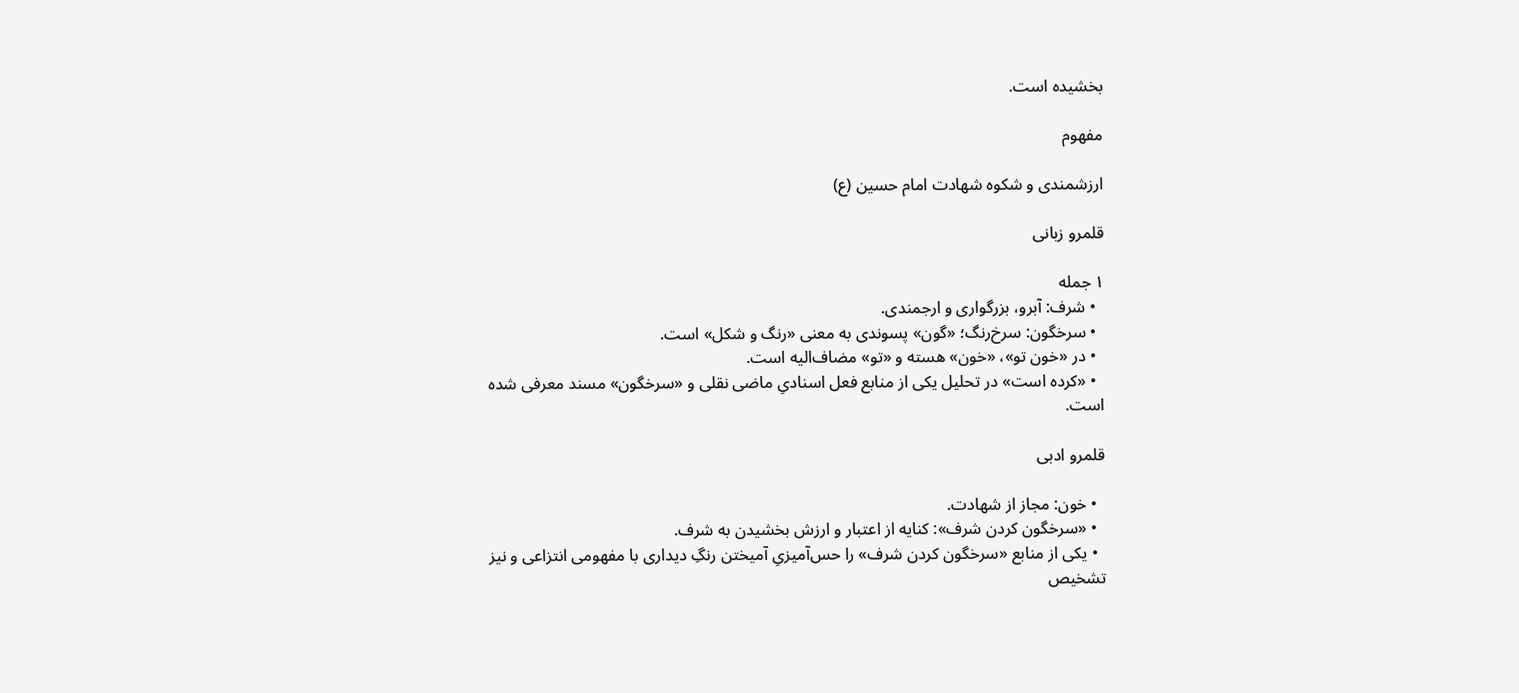بخشیده است.

مفهوم

ارزشمندی و شکوه شهادت امام حسین (ع)

قلمرو زبانی

۱ جمله
  • شرف: آبرو، بزرگواری و ارجمندی.
  • سرخگون: سرخ‌رنگ؛ «گون» پسوندی به معنی «رنگ و شکل» است.
  • در «خون تو»، «خون» هسته و «تو» مضاف‌الیه است.
  • «کرده است» در تحلیل یکی از منابع فعل اسنادیِ ماضی نقلی و «سرخگون» مسند معرفی شده است.

قلمرو ادبی

  • خون: مجاز از شهادت.
  • «سرخگون کردن شرف»: کنایه از اعتبار و ارزش بخشیدن به شرف.
  • یکی از منابع «سرخگون کردن شرف» را حس‌آمیزیِ آمیختن رنگِ دیداری با مفهومی انتزاعی و نیز تشخیص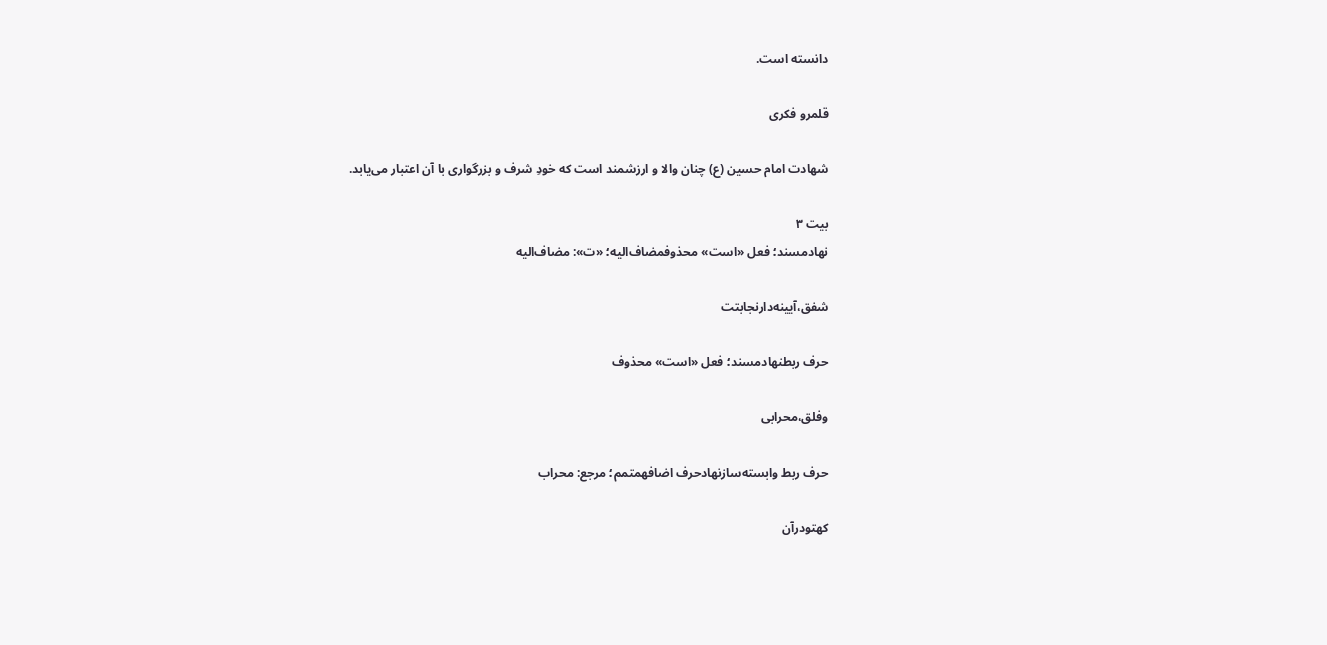دانسته است.

قلمرو فکری

شهادت امام حسین (ع) چنان والا و ارزشمند است که خودِ شرف و بزرگواری با آن اعتبار می‌یابد.

بیت ۳
نهادمسند؛ فعل «است» محذوفمضاف‌الیه؛ «ت»: مضاف‌الیه

شفق،آیینه‌دارنجابتت

حرف ربطنهادمسند؛ فعل «است» محذوف

وفلق،محرابی

حرف ربط وابسته‌سازنهادحرف اضافهمتمم؛ مرجع: محراب

کهتودرآن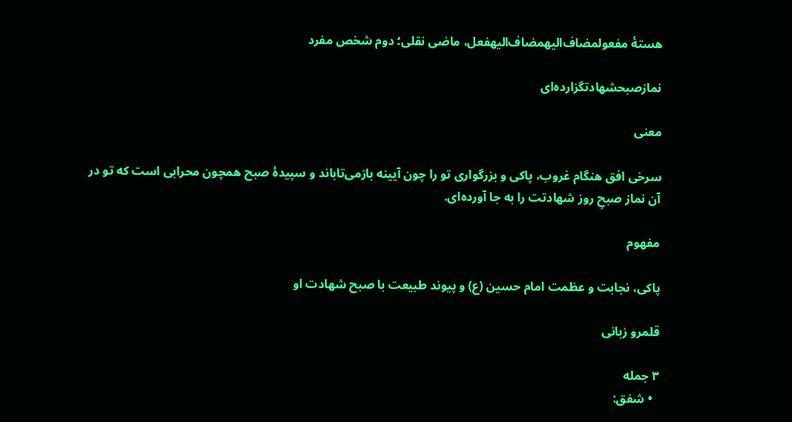هستهٔ مفعولمضاف‌الیهمضاف‌الیهفعل، ماضی نقلی؛ دوم شخص مفرد

نمازصبحشهادتگزارده‌ای

معنی

سرخی افق هنگام غروب، پاکی و بزرگواری تو را چون آیینه بازمی‌تاباند و سپیدهٔ صبح همچون محرابی است که تو در آن نماز صبحِ روز شهادتت را به جا آورده‌ای.

مفهوم

پاکی، نجابت و عظمت امام حسین (ع) و پیوند طبیعت با صبح شهادت او

قلمرو زبانی

۳ جمله
  • شفق: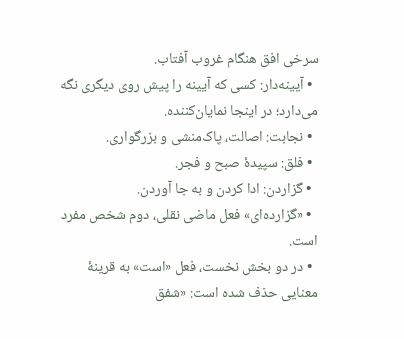سرخی افق هنگام غروب آفتاب.
  • آیینه‌دار: کسی که آیینه را پیش روی دیگری نگه می‌دارد؛ در اینجا نمایان‌کننده.
  • نجابت: اصالت، پاک‌منشی و بزرگواری.
  • فلق: سپیدهٔ صبح و فجر.
  • گزاردن: ادا کردن و به جا آوردن.
  • «گزارده‌ای» فعل ماضی نقلی، دوم شخص مفرد است.
  • در دو بخش نخست، فعل «است» به قرینهٔ معنایی حذف شده است: «شفق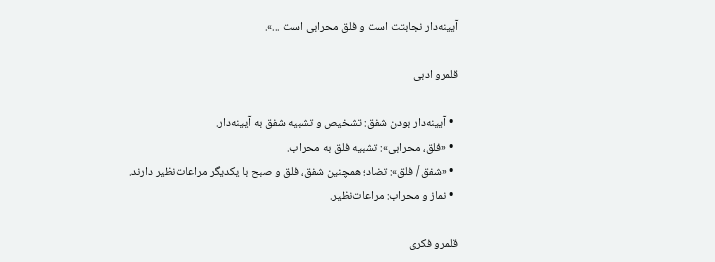آیینه‌دار نجابتت است و فلق محرابی است ...».

قلمرو ادبی

  • آیینه‌دار بودن شفق: تشخیص و تشبیه شفق به آیینه‌دار.
  • «فلق، محرابی»: تشبیه فلق به محراب.
  • «شفق / فلق»: تضاد؛ همچنین شفق، فلق و صبح با یکدیگر مراعات‌نظیر دارند.
  • نماز و محراب: مراعات‌نظیر.

قلمرو فکری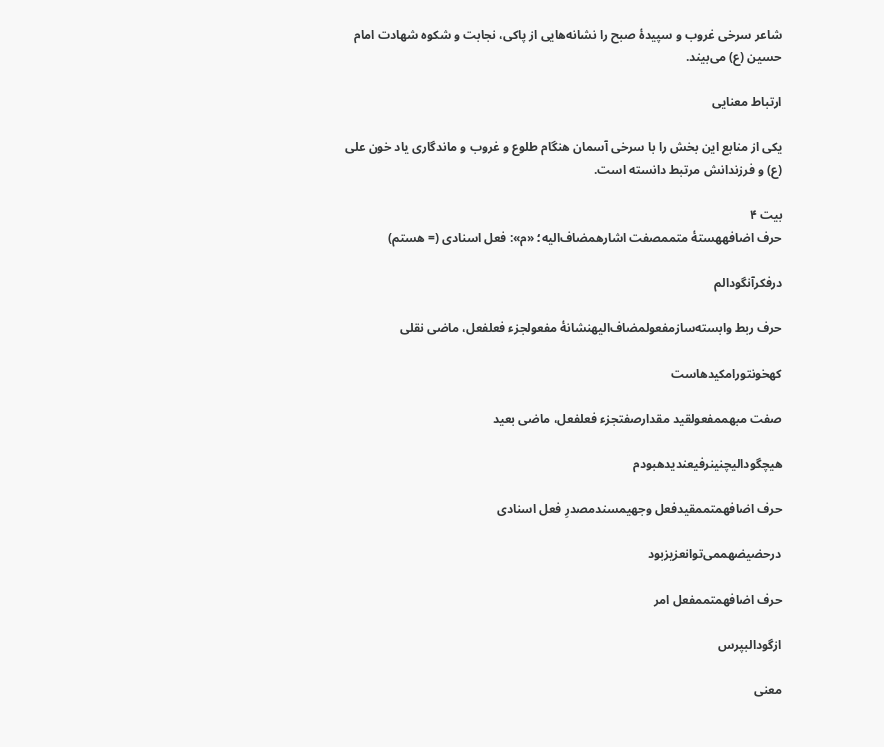شاعر سرخی غروب و سپیدهٔ صبح را نشانه‌هایی از پاکی، نجابت و شکوه شهادت امام حسین (ع) می‌بیند.

ارتباط معنایی

یکی از منابع این بخش را با سرخی آسمان هنگام طلوع و غروب و ماندگاری یاد خون علی (ع) و فرزندانش مرتبط دانسته است.

بیت ۴
حرف اضافههستهٔ متممصفت اشارهمضاف‌الیه؛ «م»: فعل اسنادی (= هستم)

درفکرآنگودالم

حرف ربط وابسته‌سازمفعولمضاف‌الیهنشانهٔ مفعولجزء فعلفعل، ماضی نقلی

کهخونتورامکیدهاست

صفت مبهممفعولقید مقدارصفتجزء فعلفعل، ماضی بعید

هیچگودالیچنینرفیعندیدهبودم

حرف اضافهمتممقیدفعل وجهیمسندمصدرِ فعل اسنادی

درحضیضهممی‌توانعزیزبود

حرف اضافهمتممفعل امر

ازگودالبپرس

معنی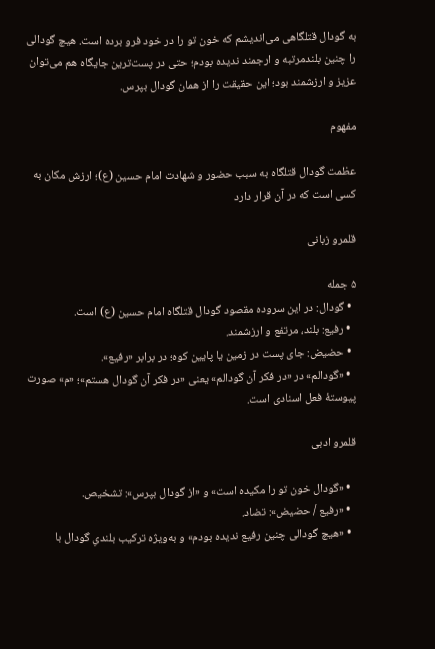به گودال قتلگاهی می‌اندیشم که خون تو را در خود فرو برده است. هیچ گودالی را چنین بلندمرتبه و ارجمند ندیده بودم؛ حتی در پست‌ترین جایگاه هم می‌توان عزیز و ارزشمند بود؛ این حقیقت را از همان گودال بپرس.

مفهوم

عظمت گودال قتلگاه به سبب حضور و شهادت امام حسین (ع)؛ ارزش مکان به کسی است که در آن قرار دارد

قلمرو زبانی

۵ جمله
  • گودال: در این سروده مقصود گودال قتلگاه امام حسین (ع) است.
  • رفیع: بلند، مرتفع و ارزشمند.
  • حضیض: جای پست در زمین یا پایین کوه؛ در برابر «رفیع».
  • «گودالم» در «در فکر آن گودالم» یعنی «در فکر آن گودال هستم»؛ «م» صورت پیوستهٔ فعل اسنادی است.

قلمرو ادبی

  • «گودال خون تو را مکیده است» و «از گودال بپرس»: تشخیص.
  • «رفیع / حضیض»: تضاد.
  • «هیچ گودالی چنین رفیع ندیده بودم» و به‌ویژه ترکیب بلندیِ گودال با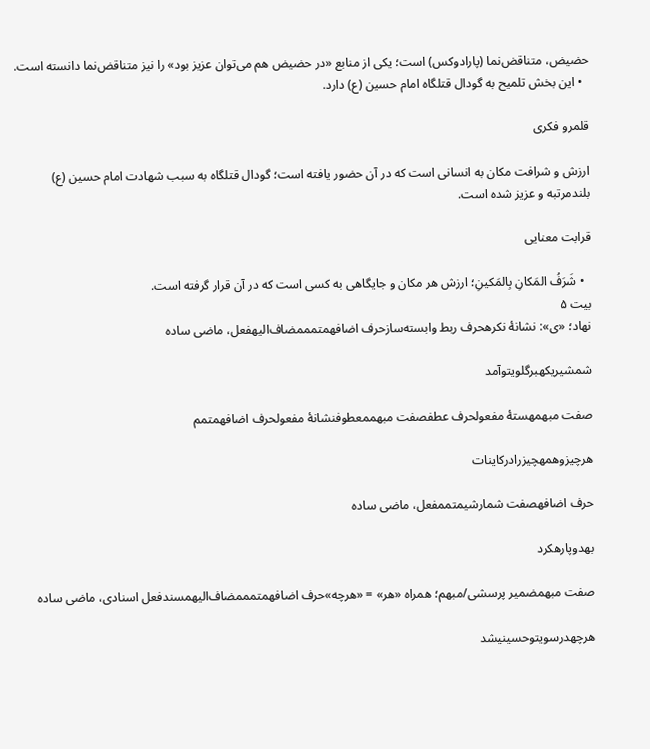حضیض، متناقض‌نما (پارادوکس) است؛ یکی از منابع «در حضیض هم می‌توان عزیز بود» را نیز متناقض‌نما دانسته است.
  • این بخش تلمیح به گودال قتلگاه امام حسین (ع) دارد.

قلمرو فکری

ارزش و شرافت مکان به انسانی است که در آن حضور یافته است؛ گودال قتلگاه به سبب شهادت امام حسین (ع) بلندمرتبه و عزیز شده است.

قرابت معنایی

  • شَرَفُ المَکانِ بِالمَکینِ؛ ارزش هر مکان و جایگاهی به کسی است که در آن قرار گرفته است.
بیت ۵
نهاد؛ «ی»: نشانهٔ نکرهحرف ربط وابسته‌سازحرف اضافهمتمممضاف‌الیهفعل، ماضی ساده

شمشیریکهبرگلویتوآمد

صفت مبهمهستهٔ مفعولحرف عطفصفت مبهممعطوفنشانهٔ مفعولحرف اضافهمتمم

هرچیزوهمهچیزرادرکاینات

حرف اضافهصفت شمارشیمتممفعل، ماضی ساده

بهدوپارهکرد

صفت مبهمضمیر پرسشی/مبهم؛ همراه «هر» = «هرچه»حرف اضافهمتمممضاف‌الیهمسندفعل اسنادی، ماضی ساده

هرچهدرسویتوحسینیشد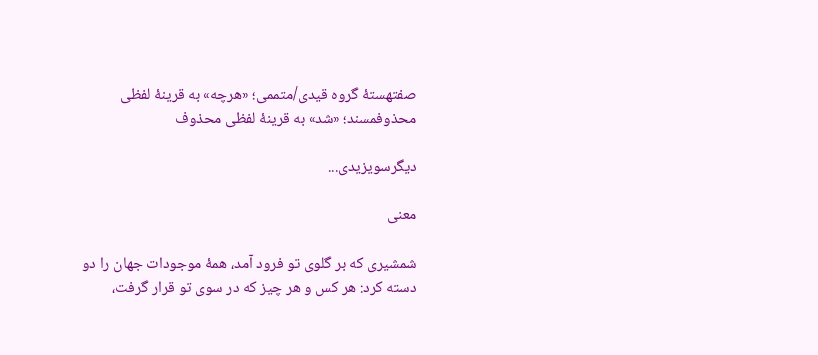صفتهستهٔ گروه قیدی/متممی؛ «هرچه» به قرینهٔ لفظی محذوفمسند؛ «شد» به قرینهٔ لفظی محذوف

دیگرسویزیدی...

معنی

شمشیری که بر گلوی تو فرود آمد، همهٔ موجودات جهان را دو دسته کرد: هر کس و هر چیز که در سوی تو قرار گرفت،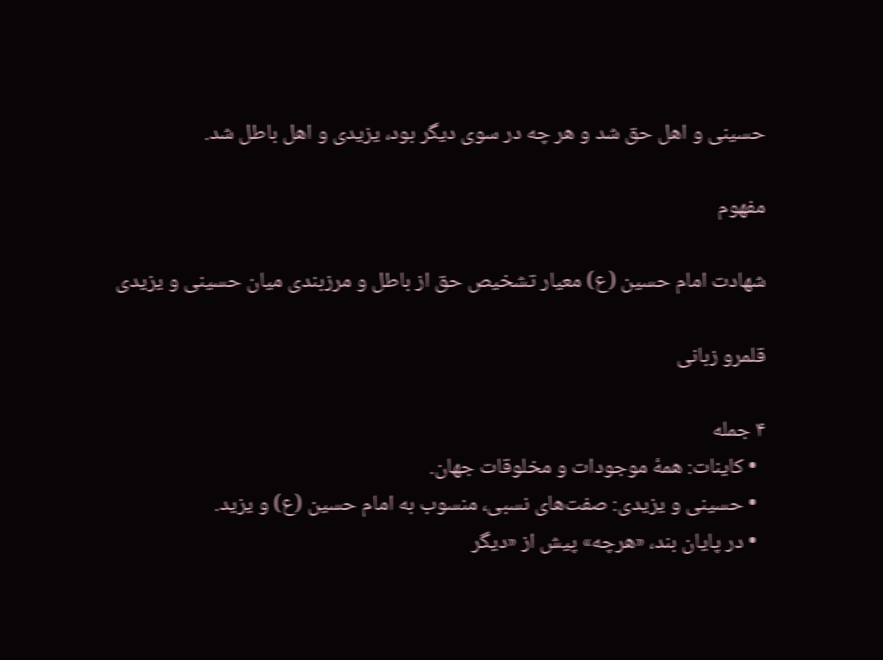حسینی و اهل حق شد و هر چه در سوی دیگر بود، یزیدی و اهل باطل شد.

مفهوم

شهادت امام حسین (ع) معیار تشخیص حق از باطل و مرزبندی میان حسینی و یزیدی

قلمرو زبانی

۴ جمله
  • کاینات: همهٔ موجودات و مخلوقات جهان.
  • حسینی و یزیدی: صفت‌های نسبی، منسوب به امام حسین (ع) و یزید.
  • در پایان بند، «هرچه» پیش از «دیگر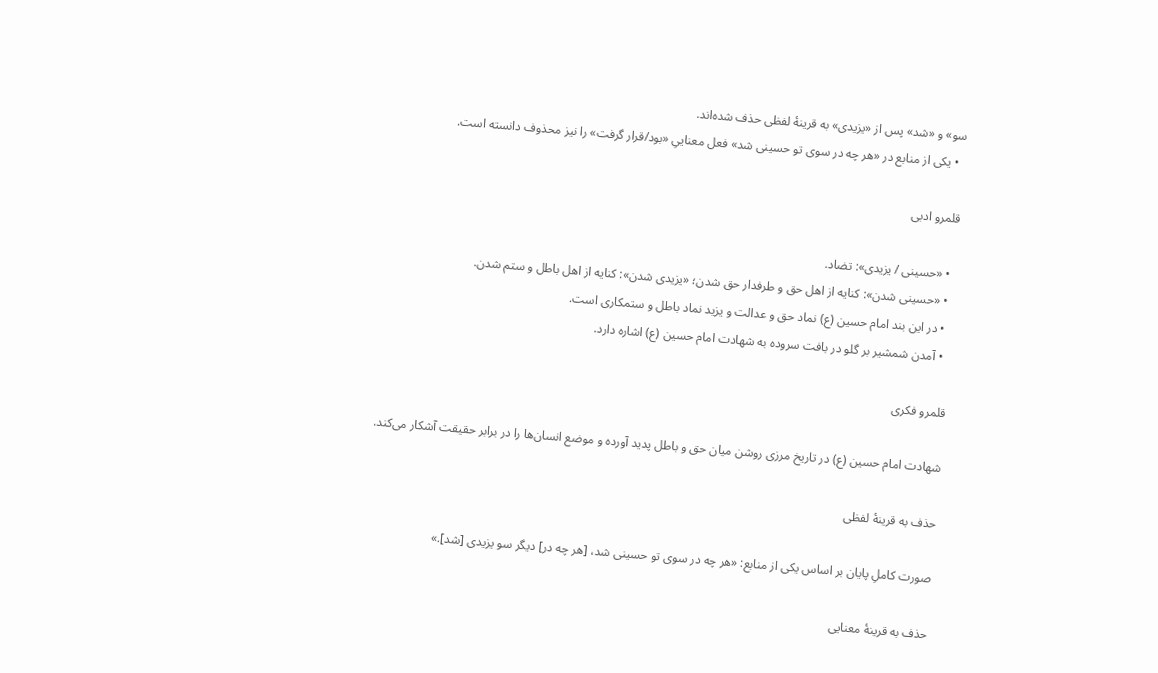سو» و «شد» پس از «یزیدی» به قرینهٔ لفظی حذف شده‌اند.
  • یکی از منابع در «هر چه در سوی تو حسینی شد» فعل معناییِ «بود/قرار گرفت» را نیز محذوف دانسته است.

قلمرو ادبی

  • «حسینی / یزیدی»: تضاد.
  • «حسینی شدن»: کنایه از اهل حق و طرفدار حق شدن؛ «یزیدی شدن»: کنایه از اهل باطل و ستم شدن.
  • در این بند امام حسین (ع) نماد حق و عدالت و یزید نماد باطل و ستمکاری است.
  • آمدن شمشیر بر گلو در بافت سروده به شهادت امام حسین (ع) اشاره دارد.

قلمرو فکری

شهادت امام حسین (ع) در تاریخ مرزی روشن میان حق و باطل پدید آورده و موضع انسان‌ها را در برابر حقیقت آشکار می‌کند.

حذف به قرینهٔ لفظی

صورت کاملِ پایان بر اساس یکی از منابع: «هر چه در سوی تو حسینی شد، [هر چه در] دیگر سو یزیدی [شد].»

حذف به قرینهٔ معنایی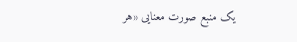یک منبع صورت معنایی «هر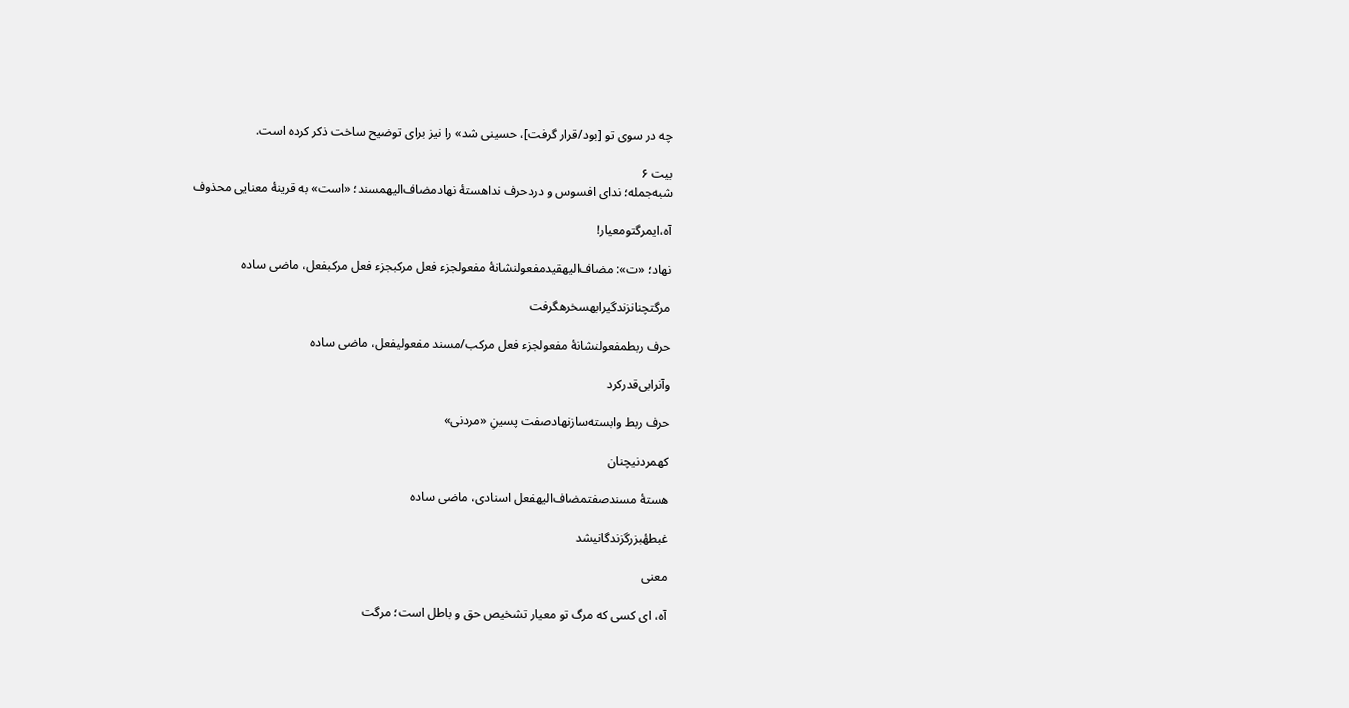چه در سوی تو [بود/قرار گرفت]، حسینی شد» را نیز برای توضیح ساخت ذکر کرده است.

بیت ۶
شبه‌جمله؛ ندای افسوس و دردحرف نداهستهٔ نهادمضاف‌الیهمسند؛ «است» به قرینهٔ معنایی محذوف

آه،ایمرگتومعیار!

نهاد؛ «ت»: مضاف‌الیهقیدمفعولنشانهٔ مفعولجزء فعل مرکبجزء فعل مرکبفعل، ماضی ساده

مرگتچنانزندگیرابهسخرهگرفت

حرف ربطمفعولنشانهٔ مفعولجزء فعل مرکب/مسند مفعولیفعل، ماضی ساده

وآنرابی‌قدرکرد

حرف ربط وابسته‌سازنهادصفت پسینِ «مردنی»

کهمردنیچنان

هستهٔ مسندصفتمضاف‌الیهفعل اسنادی، ماضی ساده

غبطهٔبزرگزندگانیشد

معنی

آه، ای کسی که مرگ تو معیار تشخیص حق و باطل است؛ مرگت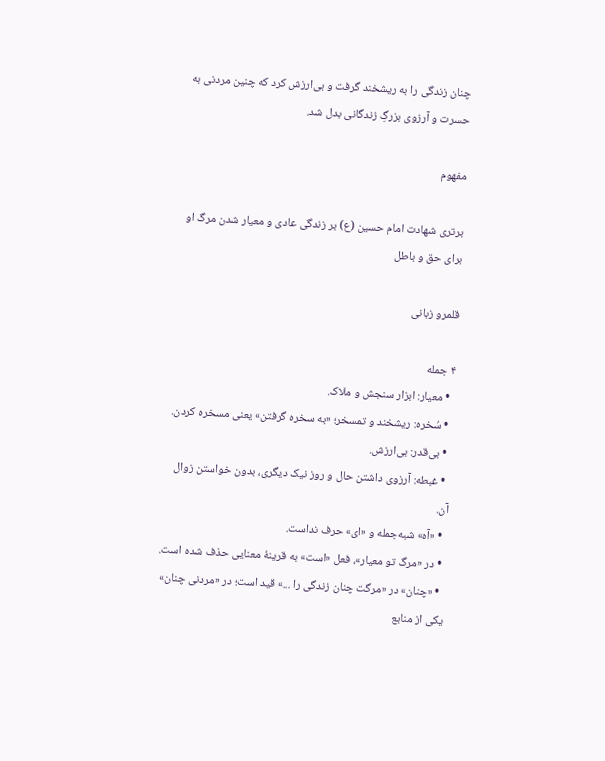چنان زندگی را به ریشخند گرفت و بی‌ارزش کرد که چنین مردنی به حسرت و آرزوی بزرگِ زندگانی بدل شد.

مفهوم

برتری شهادت امام حسین (ع) بر زندگی عادی و معیار شدن مرگ او برای حق و باطل

قلمرو زبانی

۴ جمله
  • معیار: ابزار سنجش و ملاک.
  • سُخره: ریشخند و تمسخر؛ «به سخره گرفتن» یعنی مسخره کردن.
  • بی‌قدر: بی‌ارزش.
  • غبطه: آرزوی داشتن حال و روز نیک دیگری، بدون خواستن زوال آن.
  • «آه» شبه‌جمله و «ای» حرف نداست.
  • در «مرگ تو معیار»، فعل «است» به قرینهٔ معنایی حذف شده است.
  • «چنان» در «مرگت چنان زندگی را ...» قید است؛ در «مردنی چنان» یکی از منابع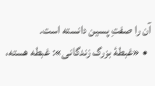آن را صفتِ پسین دانسته است.
  • «غبطهٔ بزرگ زندگانی»: غبطه هسته،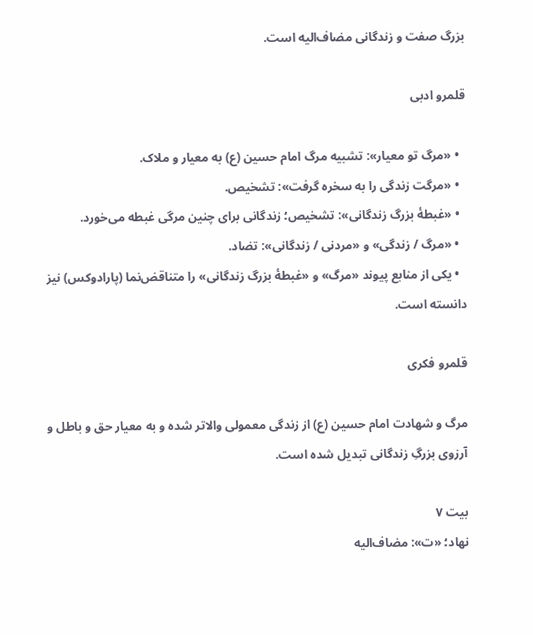بزرگ صفت و زندگانی مضاف‌الیه است.

قلمرو ادبی

  • «مرگ تو معیار»: تشبیه مرگ امام حسین (ع) به معیار و ملاک.
  • «مرگت زندگی را به سخره گرفت»: تشخیص.
  • «غبطهٔ بزرگ زندگانی»: تشخیص؛ زندگانی برای چنین مرگی غبطه می‌خورد.
  • «مرگ / زندگی» و «مردنی / زندگانی»: تضاد.
  • یکی از منابع پیوند «مرگ» و «غبطهٔ بزرگ زندگانی» را متناقض‌نما (پارادوکس) نیز دانسته است.

قلمرو فکری

مرگ و شهادت امام حسین (ع) از زندگی معمولی والاتر شده و به معیار حق و باطل و آرزوی بزرگِ زندگانی تبدیل شده است.

بیت ۷
نهاد؛ «ت»: مضاف‌الیه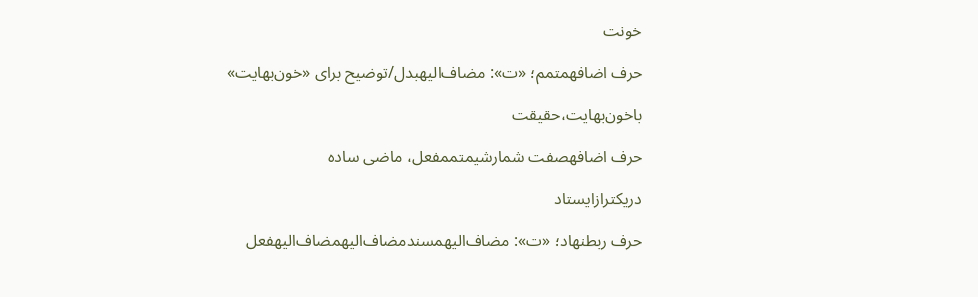خونت

حرف اضافهمتمم؛ «ت»: مضاف‌الیهبدل/توضیح برای «خون‌بهایت»

باخون‌بهایت،حقیقت

حرف اضافهصفت شمارشیمتممفعل، ماضی ساده

دریکترازایستاد

حرف ربطنهاد؛ «ت»: مضاف‌الیهمسندمضاف‌الیهمضاف‌الیهفعل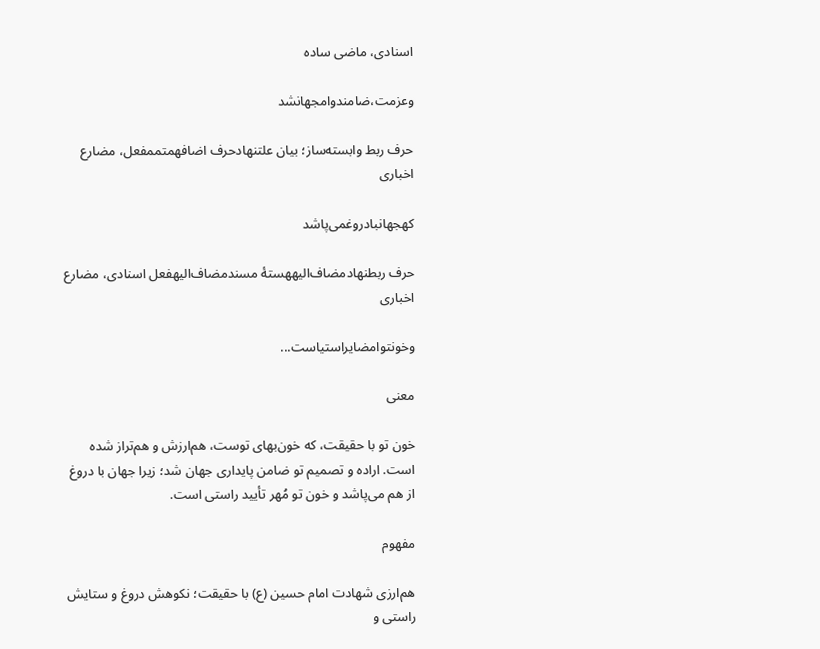اسنادی، ماضی ساده

وعزمت،ضامندوامجهانشد

حرف ربط وابسته‌ساز؛ بیان علتنهادحرف اضافهمتممفعل، مضارع اخباری

کهجهانبادروغمی‌پاشد

حرف ربطنهادمضاف‌الیههستهٔ مسندمضاف‌الیهفعل اسنادی، مضارع اخباری

وخونتوامضایراستیاست...

معنی

خون تو با حقیقت، که خون‌بهای توست، هم‌ارزش و هم‌تراز شده است. اراده و تصمیم تو ضامن پایداری جهان شد؛ زیرا جهان با دروغ از هم می‌پاشد و خون تو مُهر تأیید راستی است.

مفهوم

هم‌ارزی شهادت امام حسین (ع) با حقیقت؛ نکوهش دروغ و ستایش راستی و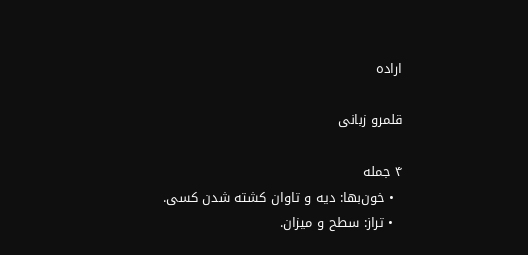اراده

قلمرو زبانی

۴ جمله
  • خون‌بها: دیه و تاوان کشته شدن کسی.
  • تراز: سطح و میزان.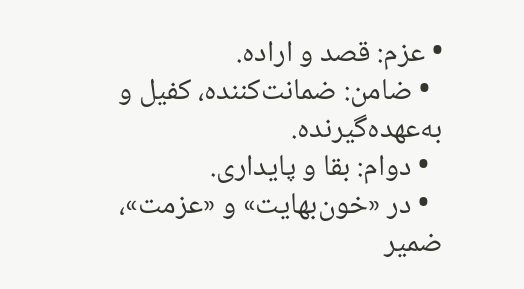• عزم: قصد و اراده.
  • ضامن: ضمانت‌کننده، کفیل و به‌عهده‌گیرنده.
  • دوام: بقا و پایداری.
  • در «خون‌بهایت» و «عزمت»، ضمیر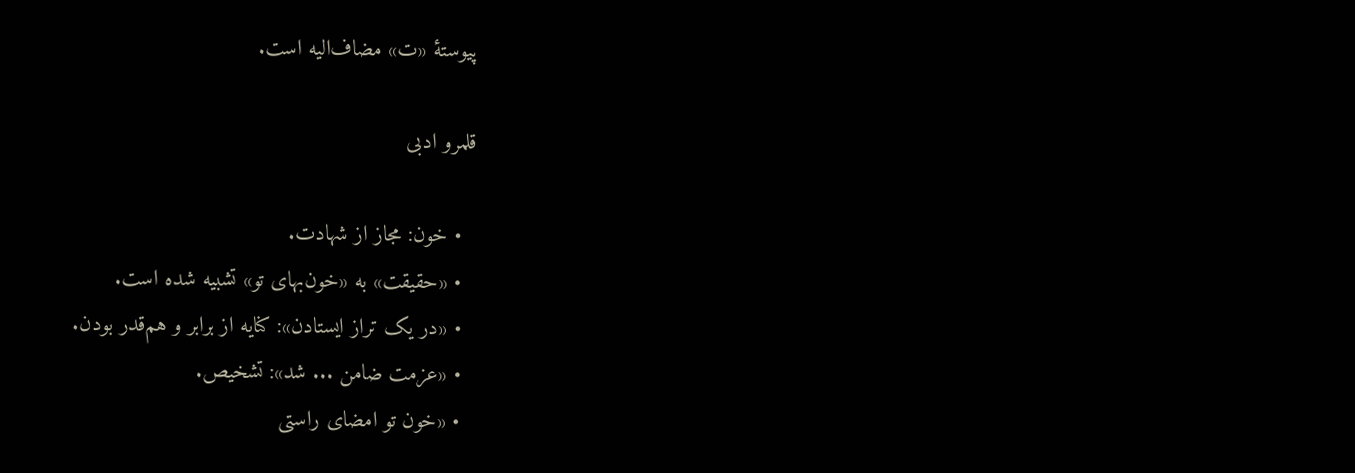پیوستهٔ «ت» مضاف‌الیه است.

قلمرو ادبی

  • خون: مجاز از شهادت.
  • «حقیقت» به «خون‌بهای تو» تشبیه شده است.
  • «در یک تراز ایستادن»: کنایه از برابر و هم‌قدر بودن.
  • «عزمت ضامن ... شد»: تشخیص.
  • «خون تو امضای راستی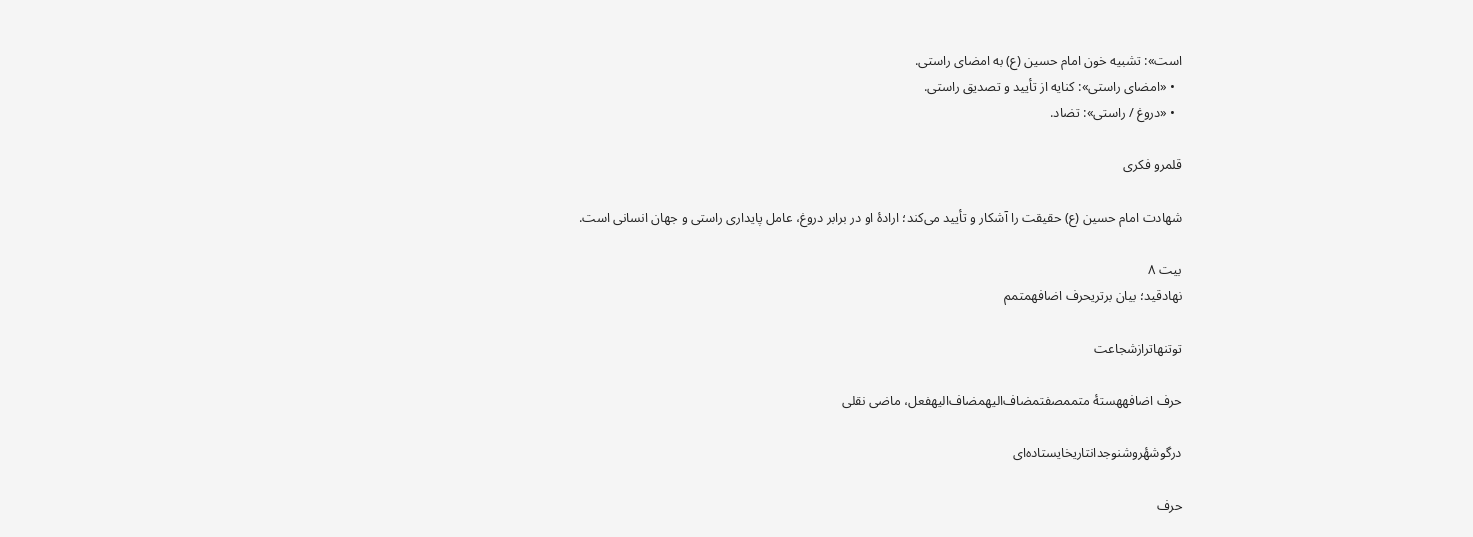است»: تشبیه خون امام حسین (ع) به امضای راستی.
  • «امضای راستی»: کنایه از تأیید و تصدیق راستی.
  • «دروغ / راستی»: تضاد.

قلمرو فکری

شهادت امام حسین (ع) حقیقت را آشکار و تأیید می‌کند؛ ارادهٔ او در برابر دروغ، عامل پایداری راستی و جهان انسانی است.

بیت ۸
نهادقید؛ بیان برتریحرف اضافهمتمم

توتنهاترازشجاعت

حرف اضافههستهٔ متممصفتمضاف‌الیهمضاف‌الیهفعل، ماضی نقلی

درگوشهٔروشنوجدانتاریخایستاده‌ای

حرف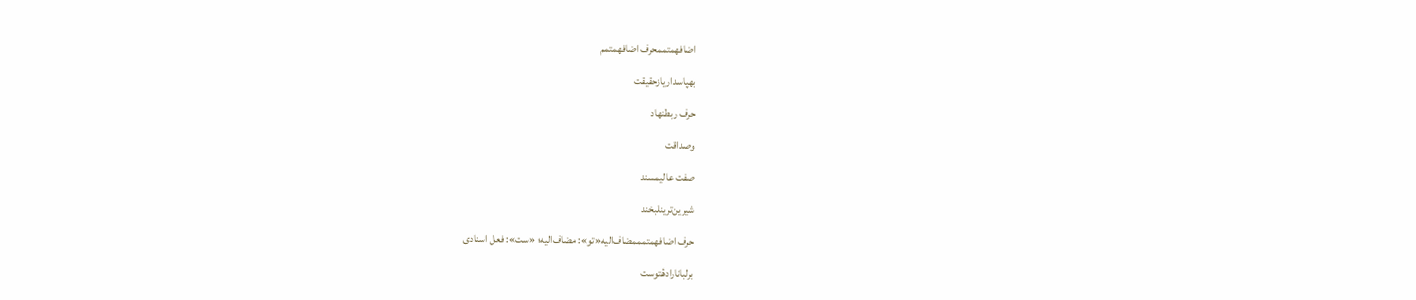اضافهمتممحرف اضافهمتمم

بهپاسداریازحقیقت

حرف ربطنهاد

وصداقت

صفت عالیمسند

شیرین‌ترینلبخند

حرف اضافهمتمممضاف‌الیه«تو»: مضاف‌الیه؛ «ست»: فعل اسنادی

برلبانارادهٔتوست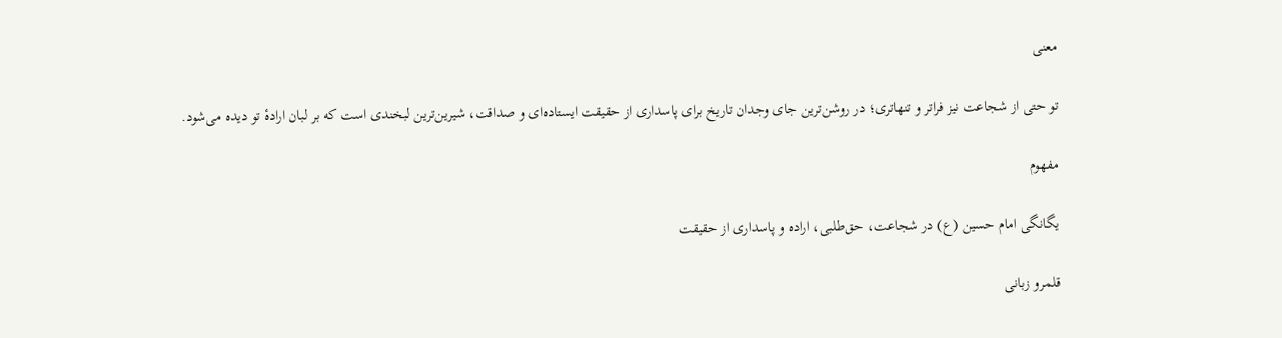معنی

تو حتی از شجاعت نیز فراتر و تنهاتری؛ در روشن‌ترین جای وجدان تاریخ برای پاسداری از حقیقت ایستاده‌ای و صداقت، شیرین‌ترین لبخندی است که بر لبان ارادهٔ تو دیده می‌شود.

مفهوم

یگانگی امام حسین (ع) در شجاعت، حق‌طلبی، اراده و پاسداری از حقیقت

قلمرو زبانی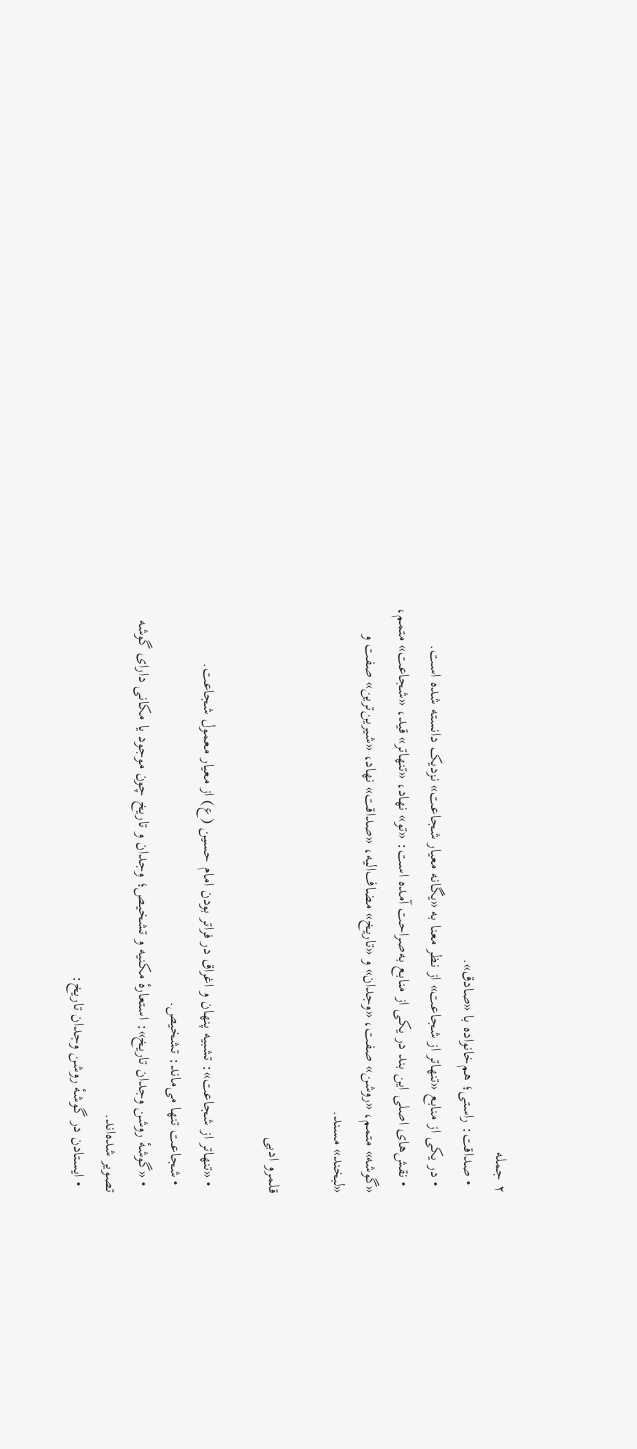۲ جمله
  • صداقت: راستی؛ هم‌خانواده با «صادق».
  • در یکی از منابع «تنهاتر از شجاعت» از نظر معنا به «یگانه معیار شجاعت» نزدیک دانسته شده است.
  • نقش‌های اصلی این بند در یکی از منابع به‌صراحت آمده است: «تو» نهاد، «تنهاتر» قید، «شجاعت» متمم، «گوشه» متمم، «روشن» صفت، «وجدان» و «تاریخ» مضاف‌الیه، «صداقت» نهاد، «شیرین‌ترین» صفت و «لبخند» مسند.

قلمرو ادبی

  • «تنهاتر از شجاعت»: تشبیه پنهان و اغراق در فراتر بودن امام حسین (ع) از معیار معمول شجاعت.
  • شجاعت تنها می‌ماند: تشخیص.
  • «گوشهٔ روشن وجدان تاریخ»: استعارهٔ مکنیه و تشخیص؛ وجدان و تاریخ چون موجود یا مکانی دارای گوشه تصویر شده‌اند.
  • ایستادن در گوشهٔ روشن وجدان تاریخ: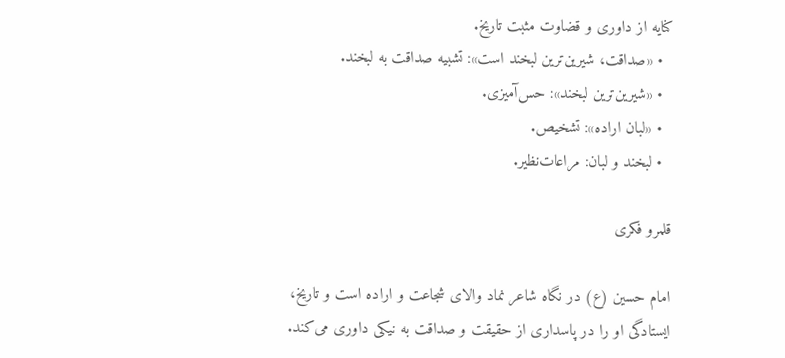کنایه از داوری و قضاوت مثبت تاریخ.
  • «صداقت، شیرین‌ترین لبخند است»: تشبیه صداقت به لبخند.
  • «شیرین‌ترین لبخند»: حس‌آمیزی.
  • «لبان اراده»: تشخیص.
  • لبخند و لبان: مراعات‌نظیر.

قلمرو فکری

امام حسین (ع) در نگاه شاعر نماد والای شجاعت و اراده است و تاریخ، ایستادگی او را در پاسداری از حقیقت و صداقت به نیکی داوری می‌کند.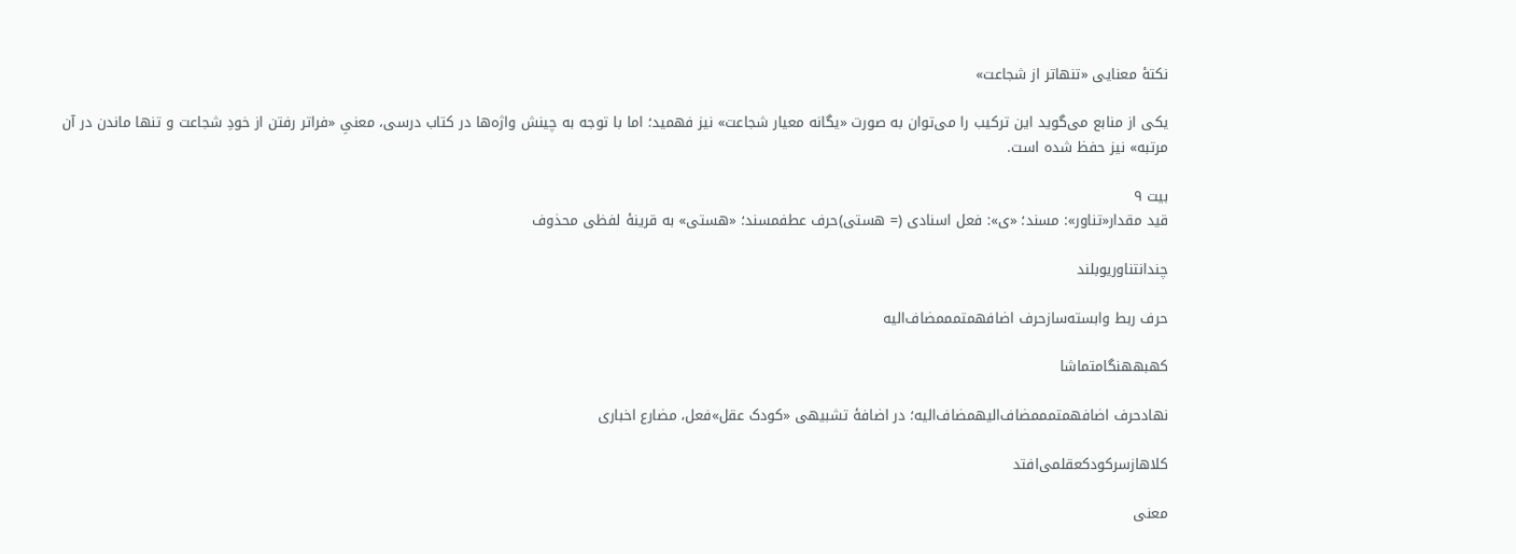نکتهٔ معنایی «تنهاتر از شجاعت»

یکی از منابع می‌گوید این ترکیب را می‌توان به صورت «یگانه معیار شجاعت» نیز فهمید؛ اما با توجه به چینش واژه‌ها در کتاب درسی، معنیِ «فراتر رفتن از خودِ شجاعت و تنها ماندن در آن مرتبه» نیز حفظ شده است.

بیت ۹
قید مقدار«تناور»: مسند؛ «ی»: فعل اسنادی (= هستی)حرف عطفمسند؛ «هستی» به قرینهٔ لفظی محذوف

چندانتناوریوبلند

حرف ربط وابسته‌سازحرف اضافهمتمممضاف‌الیه

کهبههنگامتماشا

نهادحرف اضافهمتمممضاف‌الیهمضاف‌الیه؛ در اضافهٔ تشبیهی «کودک عقل»فعل، مضارع اخباری

کلاهازسرکودکعقلمی‌افتد

معنی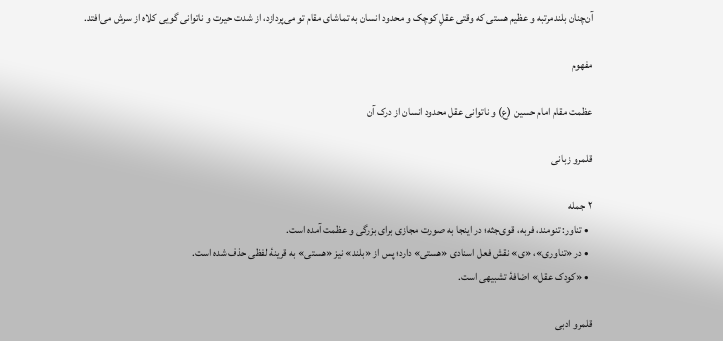آن‌چنان بلندمرتبه و عظیم هستی که وقتی عقلِ کوچک و محدود انسان به تماشای مقام تو می‌پردازد، از شدت حیرت و ناتوانی گویی کلاه از سرش می‌افتد.

مفهوم

عظمت مقام امام حسین (ع) و ناتوانی عقل محدود انسان از درک آن

قلمرو زبانی

۲ جمله
  • تناور: تنومند، فربه، قوی‌جثه؛ در اینجا به صورت مجازی برای بزرگی و عظمت آمده است.
  • در «تناوری»، «ی» نقش فعل اسنادی «هستی» دارد؛ پس از «بلند» نیز «هستی» به قرینهٔ لفظی حذف شده است.
  • «کودک عقل» اضافهٔ تشبیهی است.

قلمرو ادبی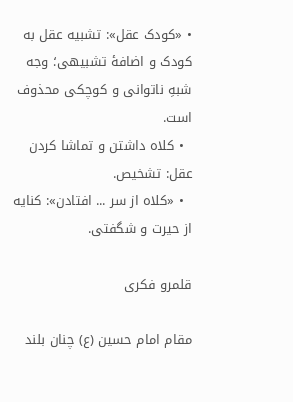• «کودک عقل»: تشبیه عقل به کودک و اضافهٔ تشبیهی؛ وجه شبهِ ناتوانی و کوچکی محذوف است.
  • کلاه داشتن و تماشا کردن عقل: تشخیص.
  • «کلاه از سر ... افتادن»: کنایه از حیرت و شگفتی.

قلمرو فکری

مقام امام حسین (ع) چنان بلند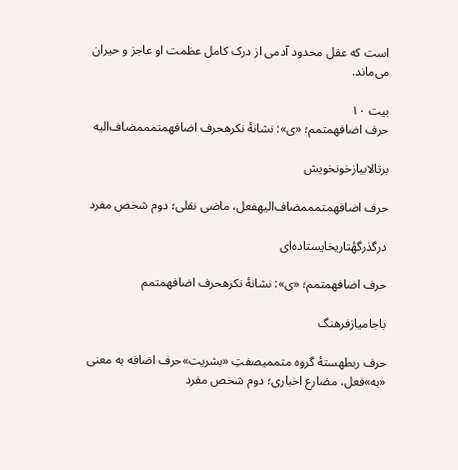است که عقل محدود آدمی از درک کامل عظمت او عاجز و حیران می‌ماند.

بیت ۱۰
حرف اضافهمتمم؛ «ی»: نشانهٔ نکرهحرف اضافهمتمممضاف‌الیه

برتالابیازخونخویش

حرف اضافهمتمممضاف‌الیهفعل، ماضی نقلی؛ دوم شخص مفرد

درگذرگهٔتاریخایستاده‌ای

حرف اضافهمتمم؛ «ی»: نشانهٔ نکرهحرف اضافهمتمم

باجامیازفرهنگ

حرف ربطهستهٔ گروه متممیصفتِ «بشریت»حرف اضافه به معنی «به»فعل، مضارع اخباری؛ دوم شخص مفرد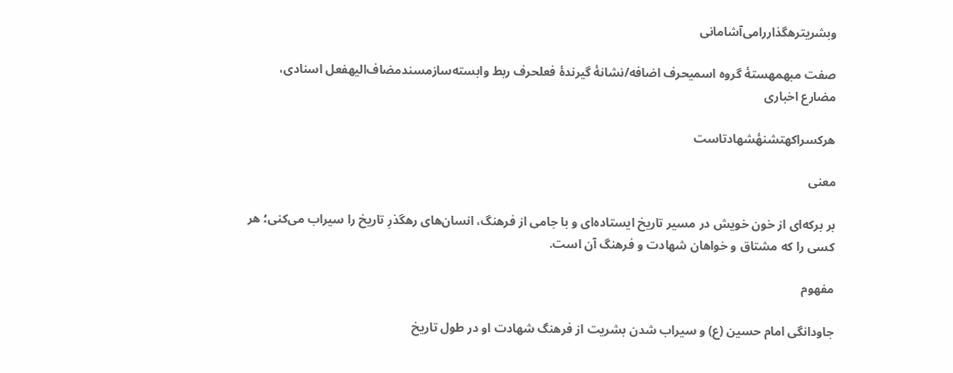وبشریترهگذاررامی‌آشامانی

صفت مبهمهستهٔ گروه اسمیحرف اضافه/نشانهٔ گیرندهٔ فعلحرف ربط وابسته‌سازمسندمضاف‌الیهفعل اسنادی، مضارع اخباری

هرکسراکهتشنهٔشهادتاست

معنی

بر برکه‌ای از خون خویش در مسیر تاریخ ایستاده‌ای و با جامی از فرهنگ، انسان‌های رهگذرِ تاریخ را سیراب می‌کنی؛ هر کسی را که مشتاق و خواهان شهادت و فرهنگ آن است.

مفهوم

جاودانگی امام حسین (ع) و سیراب شدن بشریت از فرهنگ شهادت او در طول تاریخ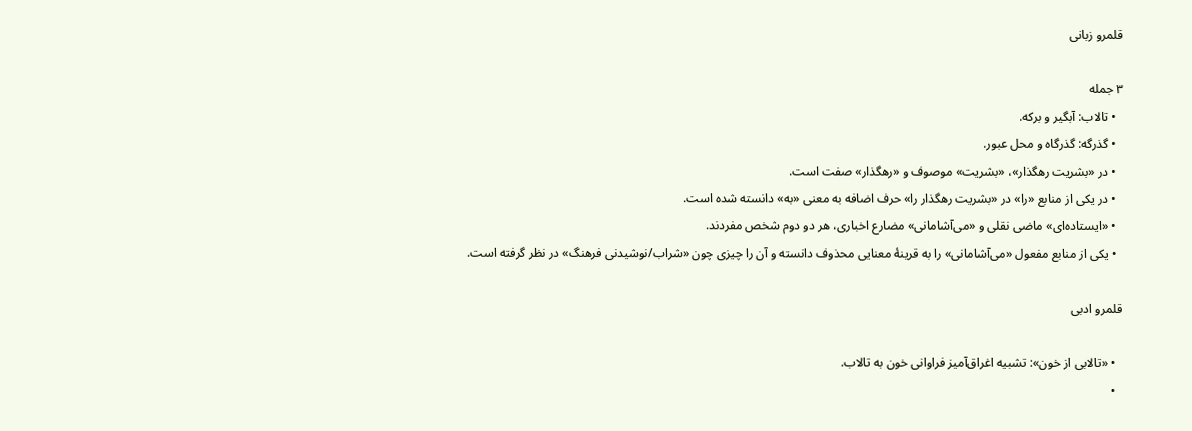قلمرو زبانی

۳ جمله
  • تالاب: آبگیر و برکه.
  • گذرگه: گذرگاه و محل عبور.
  • در «بشریت رهگذار»، «بشریت» موصوف و «رهگذار» صفت است.
  • در یکی از منابع «را» در «بشریت رهگذار را» حرف اضافه به معنی «به» دانسته شده است.
  • «ایستاده‌ای» ماضی نقلی و «می‌آشامانی» مضارع اخباری، هر دو دوم شخص مفردند.
  • یکی از منابع مفعول «می‌آشامانی» را به قرینهٔ معنایی محذوف دانسته و آن را چیزی چون «شراب/نوشیدنی فرهنگ» در نظر گرفته است.

قلمرو ادبی

  • «تالابی از خون»: تشبیه اغراق‌آمیز فراوانی خون به تالاب.
  •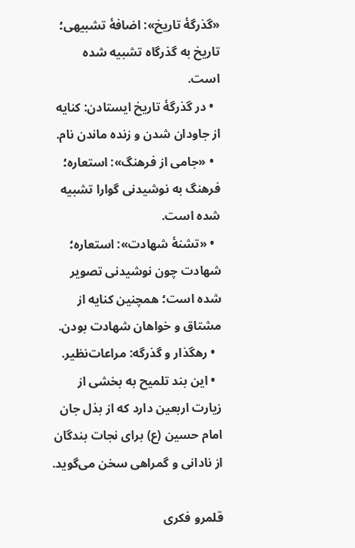«گذرگهٔ تاریخ»: اضافهٔ تشبیهی؛ تاریخ به گذرگاه تشبیه شده است.
  • در گذرگهٔ تاریخ ایستادن: کنایه از جاودان شدن و زنده ماندن نام.
  • «جامی از فرهنگ»: استعاره؛ فرهنگ به نوشیدنی گوارا تشبیه شده است.
  • «تشنهٔ شهادت»: استعاره؛ شهادت چون نوشیدنی تصویر شده است؛ همچنین کنایه از مشتاق و خواهان شهادت بودن.
  • رهگذار و گذرگه: مراعات‌نظیر.
  • این بند تلمیح به بخشی از زیارت اربعین دارد که از بذل جان امام حسین (ع) برای نجات بندگان از نادانی و گمراهی سخن می‌گوید.

قلمرو فکری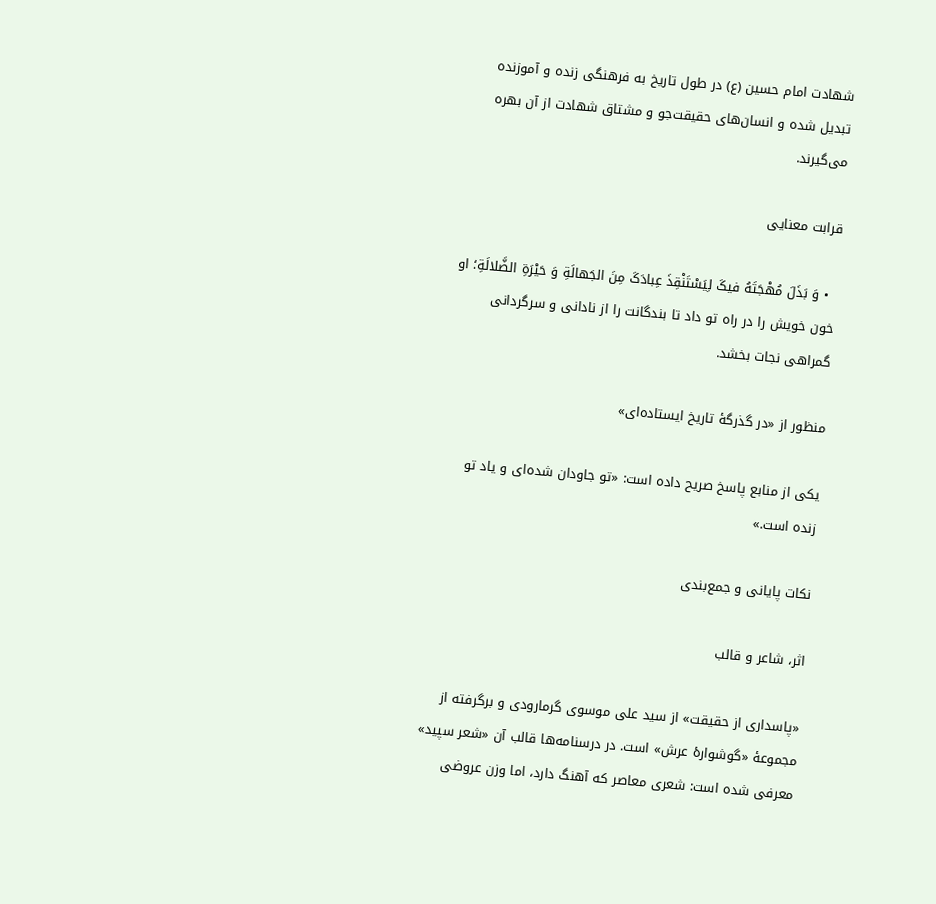شهادت امام حسین (ع) در طول تاریخ به فرهنگی زنده و آموزنده تبدیل شده و انسان‌های حقیقت‌جو و مشتاق شهادت از آن بهره می‌گیرند.

قرابت معنایی

  • وَ بَذَلَ مُهْجَتَهُ فیکَ لِیَسْتَنْقِذَ عِبادَکَ مِنَ الجَهالَةِ وَ حَیْرَةِ الضَّلالَةِ؛ او خون خویش را در راه تو داد تا بندگانت را از نادانی و سرگردانی گمراهی نجات بخشد.

منظور از «در گذرگهٔ تاریخ ایستاده‌ای»

یکی از منابع پاسخ صریح داده است: «تو جاودان شده‌ای و یاد تو زنده است.»

نکات پایانی و جمع‌بندی

اثر، شاعر و قالب

«پاسداری از حقیقت» از سید علی موسوی گرمارودی و برگرفته از مجموعهٔ «گوشوارهٔ عرش» است. در درسنامه‌ها قالب آن «شعر سپید» معرفی شده است: شعری معاصر که آهنگ دارد، اما وزن عروضی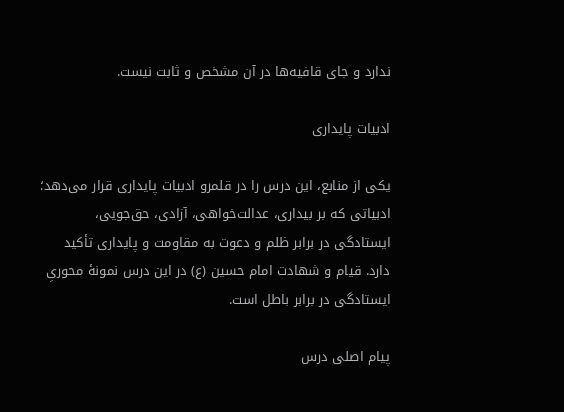ندارد و جای قافیه‌ها در آن مشخص و ثابت نیست.

ادبیات پایداری

یکی از منابع، این درس را در قلمرو ادبیات پایداری قرار می‌دهد؛ ادبیاتی که بر بیداری، عدالت‌خواهی، آزادی، حق‌جویی، ایستادگی در برابر ظلم و دعوت به مقاومت و پایداری تأکید دارد. قیام و شهادت امام حسین (ع) در این درس نمونهٔ محوریِ ایستادگی در برابر باطل است.

پیام اصلی درس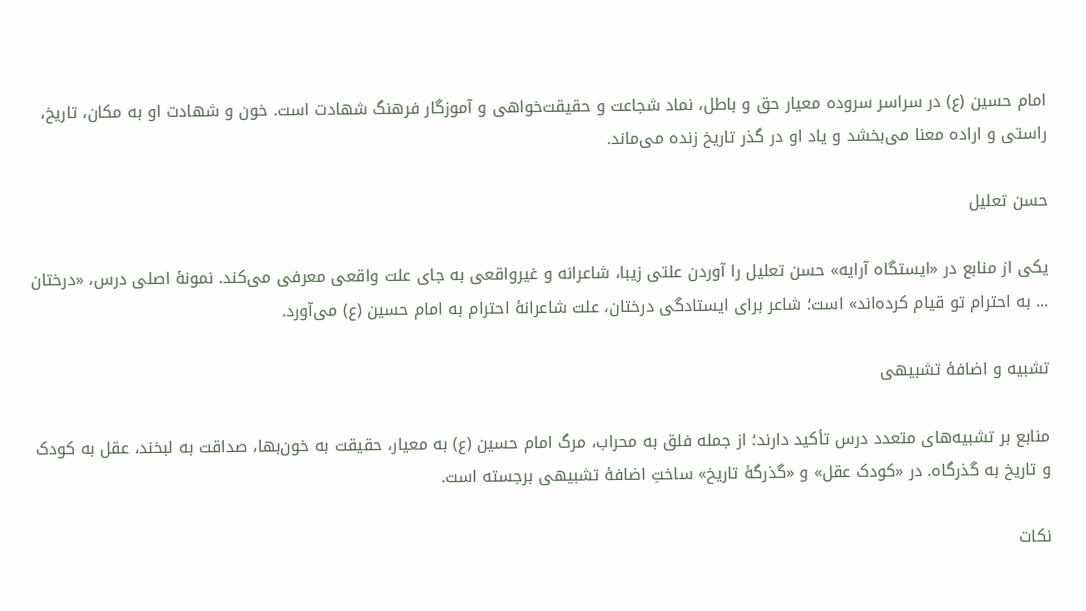امام حسین (ع) در سراسر سروده معیار حق و باطل، نماد شجاعت و حقیقت‌خواهی و آموزگار فرهنگ شهادت است. خون و شهادت او به مکان، تاریخ، راستی و اراده معنا می‌بخشد و یاد او در گذر تاریخ زنده می‌ماند.

حسن تعلیل

یکی از منابع در «ایستگاه آرایه» حسن تعلیل را آوردن علتی زیبا، شاعرانه و غیرواقعی به جای علت واقعی معرفی می‌کند. نمونهٔ اصلی درس، «درختان ... به احترام تو قیام کرده‌اند» است؛ شاعر برای ایستادگی درختان، علت شاعرانهٔ احترام به امام حسین (ع) می‌آورد.

تشبیه و اضافهٔ تشبیهی

منابع بر تشبیه‌های متعدد درس تأکید دارند؛ از جمله فلق به محراب، مرگ امام حسین (ع) به معیار، حقیقت به خون‌بها، صداقت به لبخند، عقل به کودک و تاریخ به گذرگاه. در «کودک عقل» و «گذرگهٔ تاریخ» ساختِ اضافهٔ تشبیهی برجسته است.

نکات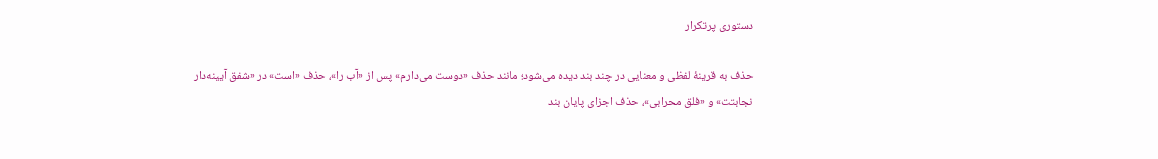دستوری پرتکرار

حذف به قرینهٔ لفظی و معنایی در چند بند دیده می‌شود؛ مانند حذف «دوست می‌دارم» پس از «آب را»، حذف «است» در «شفق آیینه‌دار نجابتت» و «فلق محرابی»، حذف اجزای پایان بند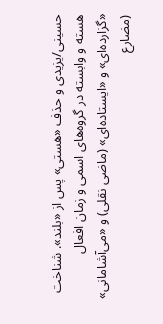حسینی/یزیدی و حذف «هستی» پس از «بلند». شناخت هسته و وابسته در گروه‌های اسمی و زمان افعال «گزارده‌ای» و «ایستاده‌ای» (ماضی نقلی) و «می‌آشامانی» (مضارع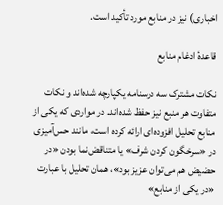اخباری) نیز در منابع مورد تأکید است.

قاعدهٔ ادغام منابع

نکات مشترک سه درسنامه یکپارچه شده‌اند و نکات متفاوت هر منبع نیز حفظ شده‌اند. در مواردی که یکی از منابع تحلیل افزوده‌ای ارائه کرده است، مانند حس‌آمیزی در «سرخگون کردن شرف» یا متناقض‌نما بودن «در حضیض هم می‌توان عزیز بود»، همان تحلیل با عبارت «در یکی از منابع»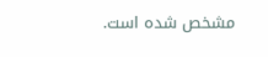مشخص شده است.